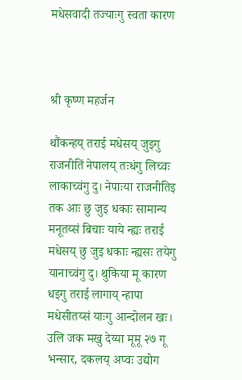मधेसवादी तज्याःगु स्वता कारण



श्री कृष्ण महर्जन

थौंकन्हय् तराई मधेसय् जुइगु राजनीतिं नेपालय् तःधंगु लिच्वः लाकाच्वंगु दु। नेपाःया राजनीतिइ तक आः छु जुइ धकाः सामान्य मनूतय्सं बिचाः याये न्ह्यः तराई मधेसय् छु जुइ धकाः न्ह्यसः तयेगु यानाच्वंगु दु। थुकिया मू कारण धइगु तराई लागाय् न्हापा मधेसीतय्सं याःगु आन्दोलन खः। उलि जक मखु देय्या मूमू २७ गू भन्सार, दकलय् अप्वः उद्योग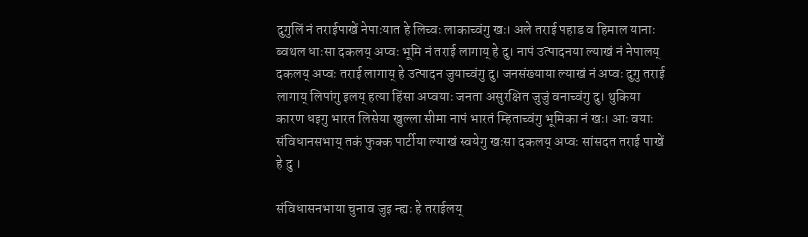दुगुलिं नं तराईपाखें नेपाःयात हे लिच्वः लाकाच्वंगु खः। अले तराई पहाड व हिमाल यानाः ब्वथल धाःसा दकलय् अप्वः भूमि नं तराई लागाय् हे दु। नापं उत्पादनया ल्याखं नं नेपालय् दकलय् अप्वः तराई लागाय् हे उत्पादन जुयाच्वंगु दु। जनसंख्याया ल्याखं नं अप्वः दुगु तराई लागाय् लिपांगु इलय् हत्या हिंसा अप्वयाः जनता असुरक्षित जुजुं वनाच्वंगु दु। थुकिया कारण धइगु भारत लिसेया खुल्ला सीमा नापं भारतं म्हिताच्वंगु भूमिका नं खः। आः वयाः संविधानसभाय् तकं फुक्क पार्टीया ल्याखं स्वयेगु खःसा दकलय् अप्वः सांसदत तराई पाखें हे दु ।

संविधासनभाया चुनाव जुइ न्ह्यः हे तराईलय्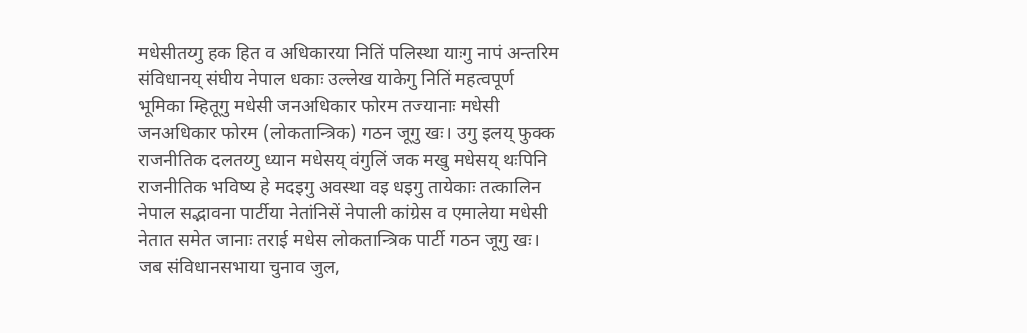मधेसीतय्गु हक हित व अधिकारया नितिं पलिस्था याःगु नापं अन्तरिम संविधानय् संघीय नेपाल धकाः उल्लेख याकेगु नितिं महत्वपूर्ण भूमिका म्हितूगु मधेसी जनअधिकार फोरम तज्यानाः मधेसी जनअधिकार फोरम (लोकतान्त्रिक) गठन जूगु खः। उगु इलय् फुक्क राजनीतिक दलतय्गु ध्यान मधेसय् वंगुलिं जक मखु मधेसय् थःपिनि राजनीतिक भविष्य हे मदइगु अवस्था वइ धइगु तायेकाः तत्कालिन नेपाल सद्भावना पार्टीया नेतांनिसें नेपाली कांग्रेस व एमालेया मधेसी नेतात समेत जानाः तराई मधेस लोकतान्त्रिक पार्टी गठन जूगु खः।
जब संविधानसभाया चुनाव जुल,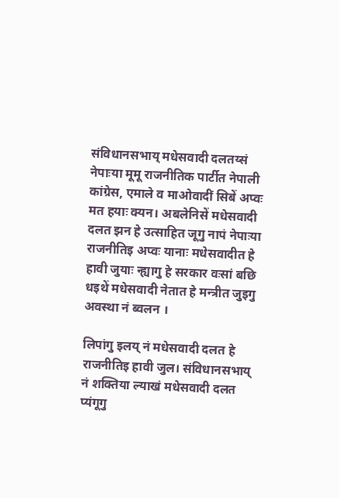संविधानसभाय् मधेसवादी दलतय्सं नेपाःया मूमू राजनीतिक पार्टीत नेपाली कांग्रेस, एमाले व माओवादीं सिबें अप्वः मत हयाः क्यन। अबलेनिसें मधेसवादी दलत झन हे उत्साहित जूगु नापं नेपाःया राजनीतिइ अप्वः यानाः मधेसवादीत हे हावी जुयाः न्ह्यागु हे सरकार वःसां बछि धइथें मधेसवादी नेतात हे मन्त्रीत जुइगु अवस्था नं ब्वलन ।

लिपांगु इलय् नं मधेसवादी दलत हे राजनीतिइ हावी जुल। संविधानसभाय् नं शक्तिया ल्याखं मधेसवादी दलत प्यंगूगु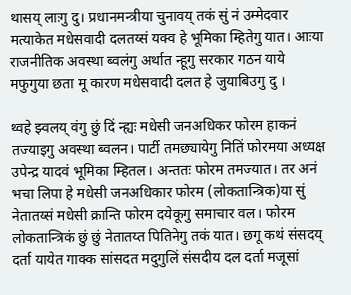थासय् लाःगु दु। प्रधानमन्त्रीया चुनावय् तकं सुं नं उम्मेदवार मत्याकेत मधेसवादी दलतय्सं यक्व हे भूमिका म्हितेगु यात। आःया राजनीतिक अवस्था ब्वलंगु अर्थात न्हूगु सरकार गठन याये मफुगुया छता मू कारण मधेसवादी दलत हे जुयाबिउगु दु ।

थ्वहे झ्वलय् वंगु छुं दिं न्ह्यः मधेसी जनअधिकर फोरम हाकनं तज्याइगु अवस्था ब्वलन। पार्टी तमछ्यायेगु नितिं फोरमया अध्यक्ष उपेन्द्र यादवं भूमिका म्हितल। अन्ततः फोरम तमज्यात। तर अनं भचा लिपा हे मधेसी जनअधिकार फोरम (लोकतान्त्रिक)या सुं नेतातय्सं मधेसी क्रान्ति फोरम दयेकूगु समाचार वल। फोरम लोकतान्त्रिकं छुं छुं नेतातय्त पितिनेगु तकं यात। छगू कथं संसदय् दर्ता यायेत गाक्क सांसदत मदुगुलिं संसदीय दल दर्ता मजूसां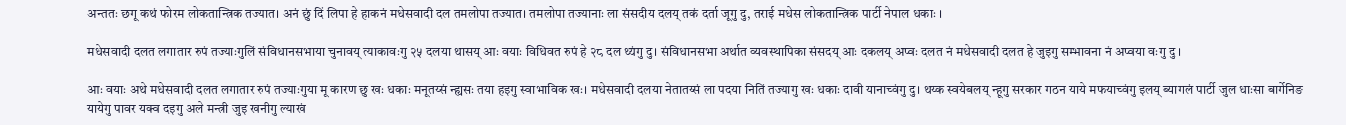अन्ततः छगू कथं फोरम लोकतान्त्रिक तज्यात। अनं छुं दिं लिपा हे हाकनं मधेसवादी दल तमलोपा तज्यात। तमलोपा तज्यानाः ला संसदीय दलय् तकं दर्ता जूगु दु, तराई मधेस लोकतान्त्रिक पार्टी नेपाल धकाः ।

मधेसवादी दलत लगातार रुपं तज्याःगुलिं संविधानसभाया चुनावय् त्याकावःगु २५ दलया थासय् आः वयाः विधिवत रुपं हे २८ दल थ्यंगु दु। संविधानसभा अर्थात व्यवस्थापिका संसदय् आः दकलय् अप्वः दलत नं मधेसवादी दलत हे जुइगु सम्भावना नं अप्वया वःगु दु ।

आः वयाः अथे मधेसवादी दलत लगातार रुपं तज्याःगुया मू कारण छु खः धकाः मनूतय्सं न्ह्यसः तया हइगु स्वाभाविक खः। मधेसवादी दलया नेतातय्सं ला पदया नितिं तज्यागु खः धकाः दावी यानाच्वंगु दु। थय्क स्वयेबलय् न्हूगु सरकार गठन याये मफयाच्वंगु इलय् ब्यागलं पार्टी जुल धाःसा बार्गेनिङ यायेगु पावर यक्व दइगु अले मन्त्री जुइ खनीगु ल्याखं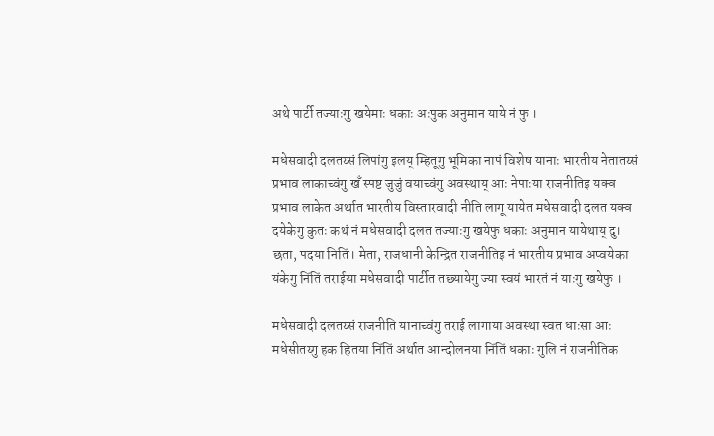अथे पार्टी तज्याःगु खयेमाः धकाः अःपुक अनुमान याये नं फु ।

मधेसवादी दलतय्सं लिपांगु इलय् म्हितूगु भूमिका नापं विशेष यानाः भारतीय नेतातय्सं प्रभाव लाकाच्वंगु खँ स्पष्ट जुजुं वयाच्वंगु अवस्थाय् आः नेपाःया राजनीतिइ यक्व प्रभाव लाकेत अर्थात भारतीय विस्तारवादी नीति लागू यायेत मधेसवादी दलत यक्व दयेकेगु कुतः कथं नं मधेसवादी दलत तज्याःगु खयेफु धकाः अनुमान यायेथाय् दु। छता, पदया नितिं। मेता, राजधानी केन्द्रित राजनीतिइ नं भारतीय प्रभाव अप्वयेका यंकेगु निंतिं तराईया मधेसवादी पार्टीत तछ्यायेगु ज्या स्वयं भारतं नं याःगु खयेफु ।

मधेसवादी दलतय्सं राजनीति यानाच्वंगु तराई लागाया अवस्था स्वत धाःसा आः मधेसीतय्गु हक हितया निंतिं अर्थात आन्दोलनया निंतिं धकाः गुलि नं राजनीतिक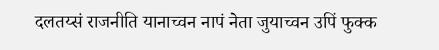दलतय्सं राजनीति यानाच्वन नापं नेता जुयाच्वन उपिं फुक्क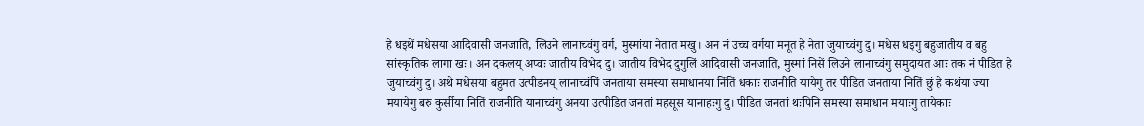हे धइथें मधेसया आदिवासी जनजाति, लिउने लानाच्वंगु वर्ग, मुस्मांया नेतात मखु। अन नं उच्च वर्गया मनूत हे नेता जुयाच्वंगु दु। मधेस धइगु बहुजातीय व बहु सांस्कृतिक लागा खः। अन दकलय् अप्वः जातीय विभेद दु। जातीय विभेद दुगुलिं आदिवासी जनजाति, मुस्मां निसें लिउने लानाच्वंगु समुदायत आः तक नं पीडित हे जुयाच्वंगु दु। अथे मधेसया बहुमत उत्पीडनय् लानाच्वंपिं जनताया समस्या समाधानया निंतिं धकाः राजनीति यायेगु तर पीडित जनताया नितिं छुं हे कथंया ज्या मयायेगु बरु कुर्सीया नितिं राजनीति यानाच्वंगु अनया उत्पीडित जनतां महसूस यानाहःगु दु। पीडित जनतां थःपिनि समस्या समाधान मयाःगु तायेकाः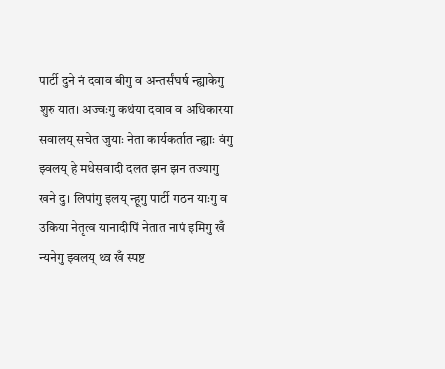पार्टी दुने नं दवाव बीगु व अन्तर्संघर्ष न्ह्याकेगु शुरु यात। अज्वःगु कथंया दवाव व अधिकारया सवालय् सचेत जुयाः नेता कार्यकर्तात न्ह्याः वंगु झ्वलय् हे मधेसवादी दलत झन झन तज्यागु खने दु। लिपांगु इलय् न्हूगु पार्टी गठन याःगु व उकिया नेतृत्व यानादीपिं नेतात नापं इमिगु खँ न्यनेगु झ्वलय् थ्व खँ स्पष्ट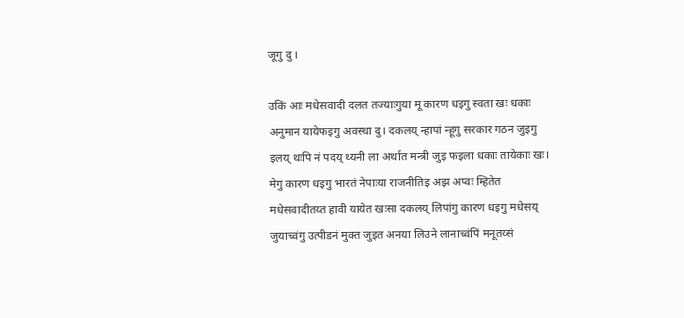जूगु दु ।

उकिं आः मधेसवादी दलत तज्याःगुया मू कारण धइगु स्वता खः धकाः अनुमान यायेफइगु अवस्था दु। दकलय् न्हापां न्हूगु सरकार गठन जुइगु इलय् थःपि नं पदय् थ्यनी ला अर्थात मन्त्री जुइ फइला धकाः तायेकाः खः। मेगु कारण धइगु भारतं नेपाःया राजनीतिइ अझ अप्वः म्हितेत मधेसवादीतय्त हावी यायेत खःसा दकलय् लिपांगु कारण धइगु मधेसय् जुयाच्वंगु उत्पीडनं मुक्त जुइत अनया लिउने लानाच्वंपिं मनूतय्सं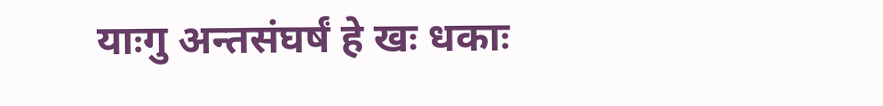याःगु अन्तसंघर्षं हे खः धकाः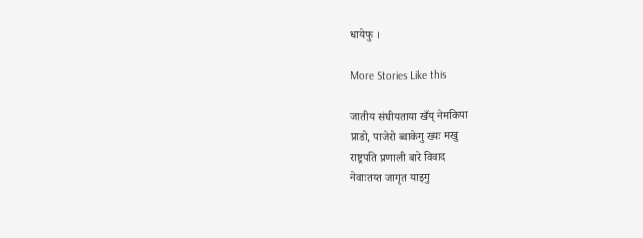धायेफु ।

More Stories Like this

जातीय संघीयताया खँय् नेमकिपा
प्राडो, पाजेरो ब्वाकेगु ख्यः मखु
राष्ट्रपति प्रणाली बारे विवाद
नेवाःतय्त जागृत याइगु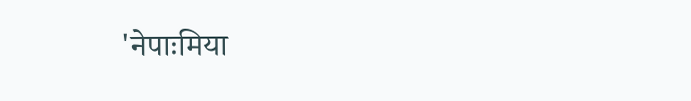'नेपाःमिया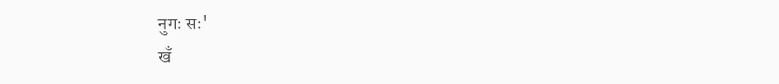नुगः सः'
खँ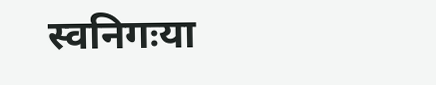स्वनिगःया